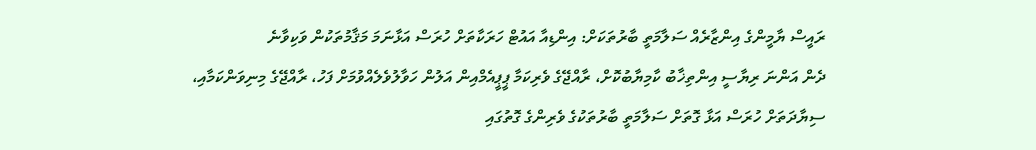ރައީސް ޔާމީންގެ އިންޒާރެއް ސަލާމަތީ ބާރުތަކަށް: އިންޑިއާ އައުޓް ހަރަކާތަށް ހުރަސް އަޅާނަމަ މަޤާމުތަކުން ވަކިވާނެ
ދެން އަންނަ ރިޔާސީ އިންތިޚާބު ކާމިޔާބުކޮށް، ރާއްޖޭގެ ވެރިކަމާ ޕީޕީއެމްއިން އަލުން ހަވާލުވެލެއްވުމަށް ފަހު، ރާއްޖޭގެ މިނިވަންކަމާއި، ސިޔާދަތަށް ހުރަސް އަޅާ ގޮތަށް ސަލާމަތީ ބާރުތަކުގެ ވެރިންގެ ގޮތުގައި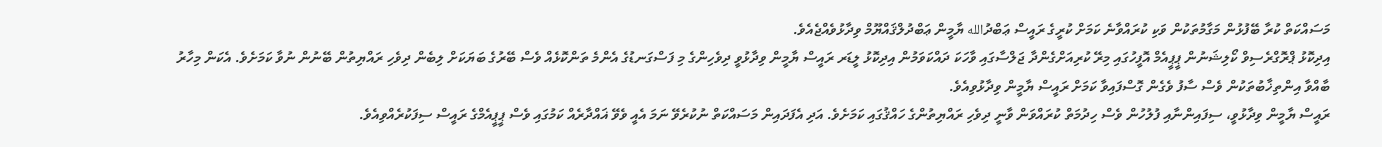މަސައްކަތް ކުރާ ބޭފުޅުން މަގާމުތަކުން ވަކި ކުރައްވާނެ ކަމަށް ކުރީގެ ރައީސް ޢަބްދުالله ޔާމީން ޢަބްދުލްޤައްޔޫމް ވިދާޅުވެއްޖެއެވެ.
އިދިކޮޅު ޕްރޮގްރެސިވް ކޯލިޝަނުން ޕީޕީއެމް އޮފީހުގައި މިރޭ ކުރިއަށްގެންދާ ޖަލްސާގައި ވާހަކަ ދައްކަވަމުން އިދިކޮޅު ލީޑަރ ރައީސް ޔާމީން ވިދާޅުވީ ދިވެހިންގެ މި ފަސްގަނޑުގެ އެންމެ ތަންކޮޅެއް ވެސް ބޭރުގެ ބަޔަކަށް ލިބެން ދިވެހި ރައްޔިތުން ބޭނުން ނުވާ ކަމަށެވެ. އެކަން މިހާރު ބާއްވާ އިންތިޚާބުތަކުން ވެސް ސާފު ވެގެން ގޮސްފައިވާ ކަމަށް ރައީސް ޔާމީން ވިދާޅުވިއެވެ.
ރައީސް ޔާމީން ވިދާޅުވީ، ސިފައިންނާއި ފުލުހުން ވެސް ހިދުމަތް ކުރައްވަން ވާނީ ދިވެހި ރައްޔިތުންގެ ހައްޤުގައި ކަމަށެވެ. އަދި އެފަދައިން މަސައްކަތް ނުކުރެވޭ ނަމަ އެއީ ވެވޭ ޣައްދާރެއް ކަމުގައި ވެސް ޕީޕީއެމްގެ ރައީސް ސިފަކުރެއްވިއެވެ.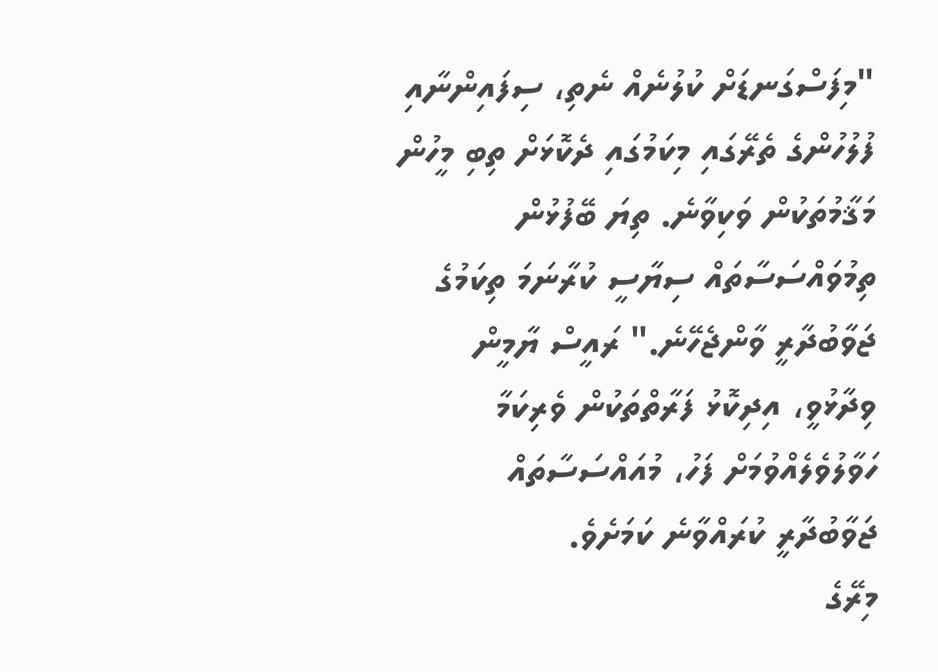"މިފަސްގަނޑަށް ކުލުނެއް ނެތި، ސިފައިންނާއި ފުލުހުންގެ ތެރޭގައި މިކަމުގައި ދެކޮޅަށް ތިބި މީހުން މަޤާމުތަކުން ވަކިވާނެ. ތިޔަ ބޭފުޅުން ތިމުވައްސަސާތައް ސިޔާސީ ކުރާނަމަ ތިކަމުގެ ޖަވާބުދާރީ ވާންޖެހޭނެ." ރައީސް ޔާމީން ވިދާޅުވީ، އިދިކޮޅު ފަރާތްތަކުން ވެރިކަމާ ހަވާލުވެލެއްވުމަށް ފަހު، މުއައްސަސާތައް ޖަވާބުދާރީ ކުރައްވާނެ ކަމަށެވެ.
މިރޭގެ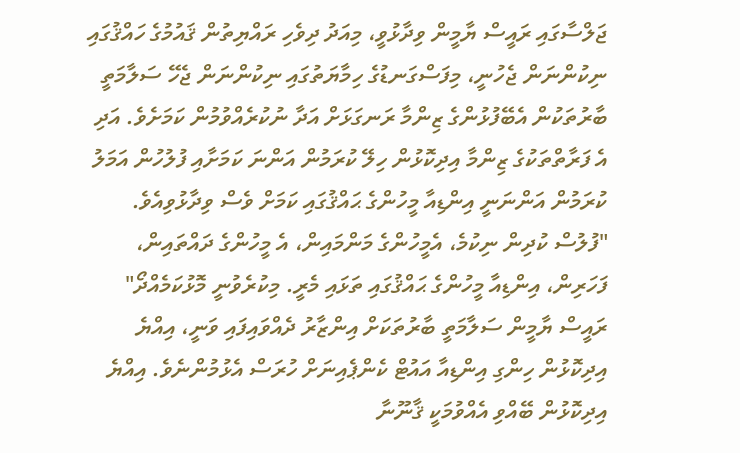ޖަލްސާގައި ރައީސް ޔާމީން ވިދާޅުވީ، މިއަދު ދިވެހި ރައްޔިތުން ޤައުމުގެ ހައްޤުގައި ނިކުންނަން ޖެހުނީ، މިފަސްގަނޑުގެ ހިމާޔަތުގައި ނިކުންނަން ޖެހޭ ސަލާމަތީ ބާރުތަކުން އެބޭފުޅުންގެ ޒިންމާ ރަނގަޅަށް އަދާ ނުކުރެއްވުމުން ކަމަށެވެ. އަދި އެ ފަރާތްތަކުގެ ޒިންމާ އިދިކޮޅުން ހިލޭ ކުރަމުން އަންނަ ކަމަށާއި ފުލުހުން އަމަލު ކުރަމުން އަންނަނީ އިންޑިއާ މީހުންގެ ޙައްޤުގައި ކަމަށް ވެސް ވިދާޅުވިއެވެ.
"ފުލުސް ކުދިން ނިކުމެ، އެމީހުންގެ މަންމައިން، އެ މީހުންގެ ދައްތައިން، ފަހަރިން، އިންޑިއާ މީހުންގެ ޙައްޤުގައި ތަޅައި މެރީ. މިކުރެވުނީ މޮޅުކަމެއްދޯ"
ރައީސް ޔާމީން ސަލާމަތީ ބާރުތަކަށް އިންޒާރު ދެއްވައިފައި ވަނީ، އިއްޔެ އިދިކޮޅުން ހިންގި އިންޑިއާ އައުޓް ކެންޕެއިނަށް ހުރަސް އެޅުމުންނެވެ. އިއްޔެ އިދިކޮޅުން ބޭއްވި އެއްވުމަކީ ޤާނޫނާ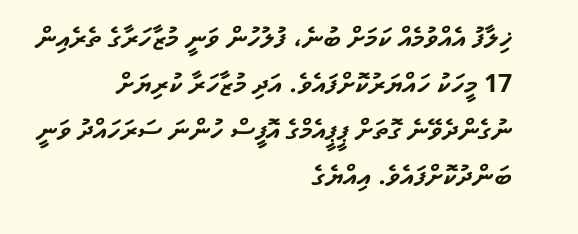ޚިލާފު އެއްވުމެއް ކަމަށް ބުނެ، ފުލުހުން ވަނީ މުޒާހަރާގެ ތެރެއިން 17 މީހަކު ހައްޔަރުކޮށްފައެވެ. އަދި މުޒާހަރާ ކުރިޔަށް ނުގެންދެވޭނެ ގޮތަށް ޕީޕީއެމްގެ އޮފީސް ހުންނަ ސަރަހައްދު ވަނީ ބަންދުކޮށްފައެވެ. އިއްޔެގެ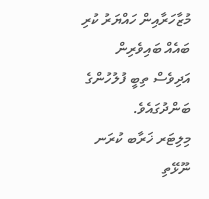މުޒާހަރާއިން ހައްޔަރު ކުރި ބައެއް ބައިވެރިން އަދިވެސް ތިބީ ފުލުހުންގެ ބަންދުގައެވެ.
މިލިޓަރ ޚަރާބ ކުރަނ ނޫޅޭތި